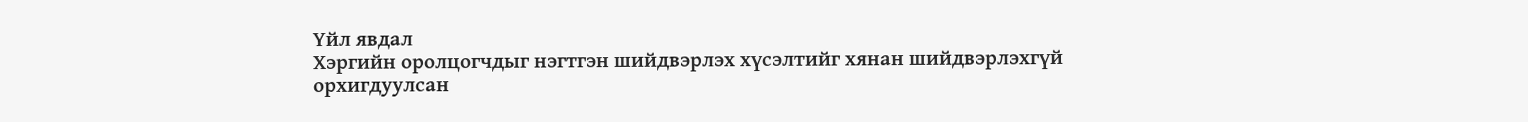Үйл явдал
Хэргийн оролцогчдыг нэгтгэн шийдвэрлэх хүсэлтийг хянан шийдвэрлэхгүй орхигдуулсан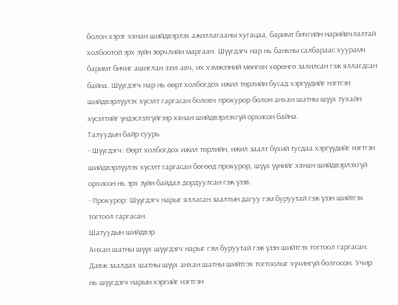болон хэрэг хянан шийдвэрлэх ажиллагааны хугацаа, баримт бичгийн нарийвчлалтай холбоотой эрх зүйн зөрчлийн маргаан. Шүүгдэгч нар нь банкны салбараас хуурамч баримт бичиг ашиглан зээл авч, их хэмжээний мөнгөн хөрөнгө залилсан гэж яллагдсан байна. Шүүгдэгч нар нь өөрт холбогдох ижил төрлийн бусад хэргүүдийг нэгтгэн шийдвэрлүүлэх хүсэлт гаргасан боловч прокурор болон анхан шатны шүүх тухайн хүсэлтийг үндэслэлгүйгээр хянан шийдвэрлэхгүй орхисон байна.
Талуудын байр суурь
- Шүүгдэгч: Өөрт холбогдох ижил төрлийн, ижил заалт бүхий тусдаа хэргүүдийг нэгтгэн шийдвэрлүүлэх хүсэлт гаргасан бөгөөд прокурор, шүүх үүнийг хянан шийдвэрлэхгүй орхисон нь эрх зүйн байдал дордуулсан гэж үзэв.
- Прокурор: Шүүгдэгч нарыг ялласан заалтын дагуу гэм буруутай гэж үзэн шийтгэх тогтоол гаргасан.
Шатуудын шийдвэр
Анхан шатны шүүх шүүгдэгч нарыг гэм буруутай гэж үзэн шийтгэх тогтоол гаргасан. Давж заалдах шатны шүүх анхан шатны шийтгэх тогтоолыг хүчингүй болгосон. Учир нь шүүгдэгч нарын хэргийг нэгтгэн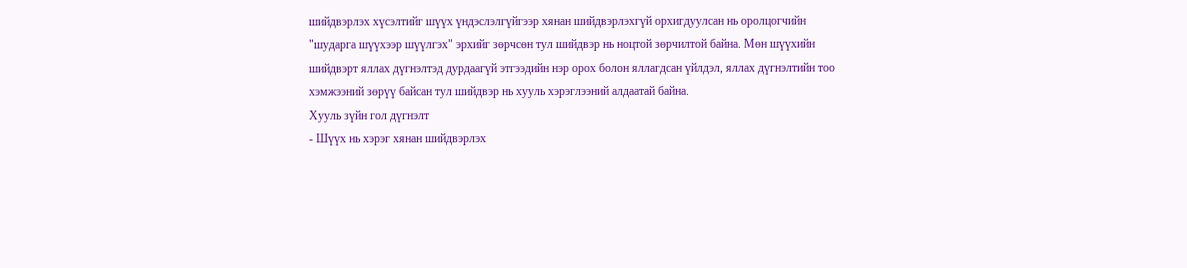шийдвэрлэх хүсэлтийг шүүх үндэслэлгүйгээр хянан шийдвэрлэхгүй орхигдуулсан нь оролцогчийн "шударга шүүхээр шүүлгэх" эрхийг зөрчсөн тул шийдвэр нь ноцтой зөрчилтой байна. Мөн шүүхийн шийдвэрт яллах дүгнэлтэд дурдаагүй этгээдийн нэр орох болон яллагдсан үйлдэл, яллах дүгнэлтийн тоо хэмжээний зөрүү байсан тул шийдвэр нь хууль хэрэглээний алдаатай байна.
Хууль зүйн гол дүгнэлт
- Шүүх нь хэрэг хянан шийдвэрлэх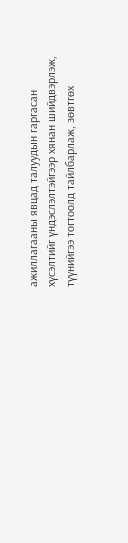ажиллагааны явцад талуудын гаргасан хүсэлтийг үндэслэлтэйгээр хянан шийдвэрлэж, түүнийгээ тогтоолд тайлбарлаж, зөвтгөх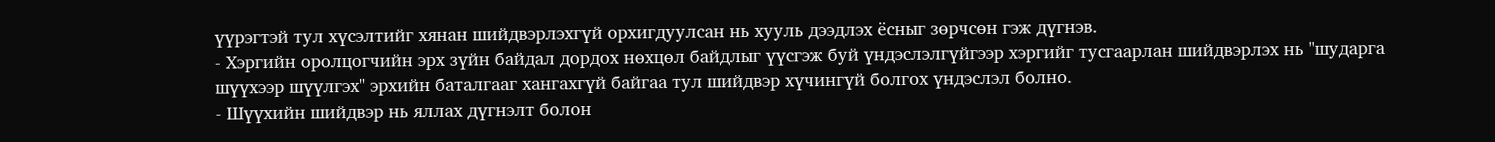үүрэгтэй тул хүсэлтийг хянан шийдвэрлэхгүй орхигдуулсан нь хууль дээдлэх ёсныг зөрчсөн гэж дүгнэв.
- Хэргийн оролцогчийн эрх зүйн байдал дордох нөхцөл байдлыг үүсгэж буй үндэслэлгүйгээр хэргийг тусгаарлан шийдвэрлэх нь "шударга шүүхээр шүүлгэх" эрхийн баталгааг хангахгүй байгаа тул шийдвэр хүчингүй болгох үндэслэл болно.
- Шүүхийн шийдвэр нь яллах дүгнэлт болон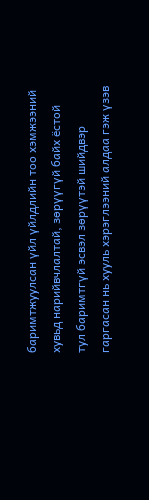баримтжуулсан үйл үйлдлийн тоо хэмжээний хувьд нарийвчлалтай, зөрүүгүй байх ёстой тул баримтгүй эсвэл зөрүүтэй шийдвэр гаргасан нь хууль хэрэглээний алдаа гэж үзэв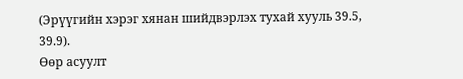(Эрүүгийн хэрэг хянан шийдвэрлэх тухай хууль 39.5, 39.9).
Өөр асуулт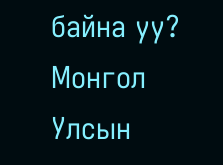байна уу?
Монгол Улсын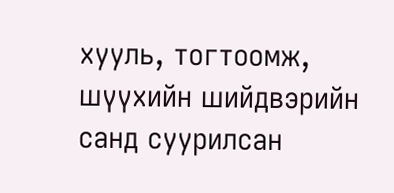хууль, тогтоомж, шүүхийн шийдвэрийн санд суурилсан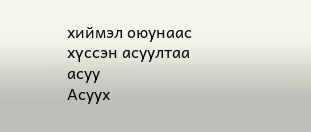хиймэл оюунаас хүссэн асуултаа асуу
Асуух